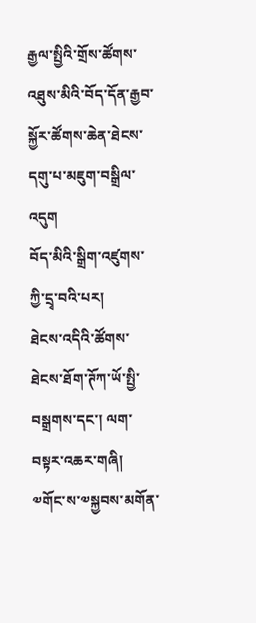རྒྱལ་སྤྱིའི་གྲོས་ཚོགས་འཐུས་མིའི་བོད་དོན་རྒྱབ་སྐྱོར་ཚོགས་ཆེན་ཐེངས་དགུ་པ་མཇུག་བསྒྲིལ་འདུག
བོད་མིའི་སྒྲིག་འཛུགས་ཀྱི་དྲྭ་བའི་པར།
ཐེངས་འདིའི་ཚོགས་ཐེངས་ཐོག་ཊོཀ་ཡོ་སྤྱི་བསྒྲགས་དང་། ལག་བསྟར་འཆར་གཞི། ༧གོང་ས་༧སྐྱབས་མགོན་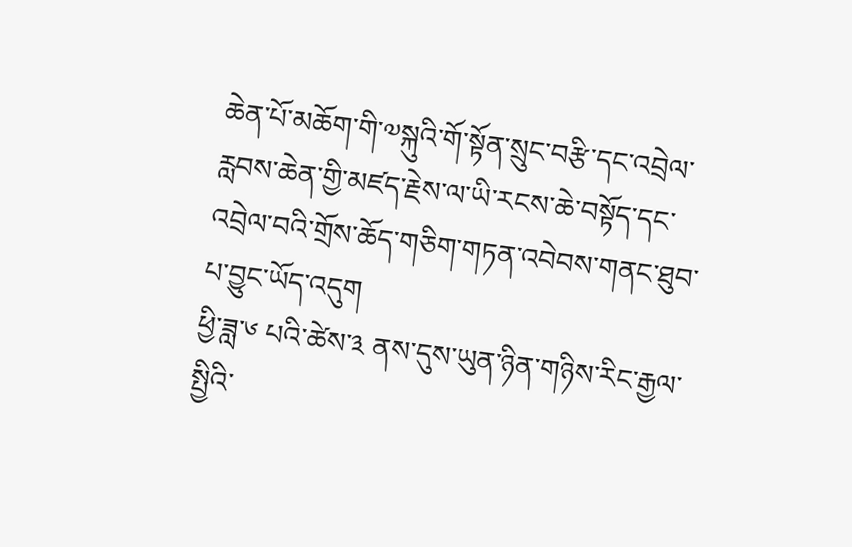ཆེན་པོ་མཆོག་གི་༧སྐུའི་གོ་སྟོན་སྲུང་བརྩི་དང་འབྲེལ་རླབས་ཆེན་གྱི་མཛད་རྗེས་ལ་ཡི་རངས་ཆེ་བསྟོད་དང་འབྲེལ་བའི་གྲོས་ཆོད་གཅིག་གཏན་འབེབས་གནང་ཐུབ་པ་བྱུང་ཡོད་འདུག
ཕྱི་ཟླ་༦ པའི་ཚེས་༣ ནས་དུས་ཡུན་ཉིན་གཉིས་རིང་རྒྱལ་སྤྱིའི་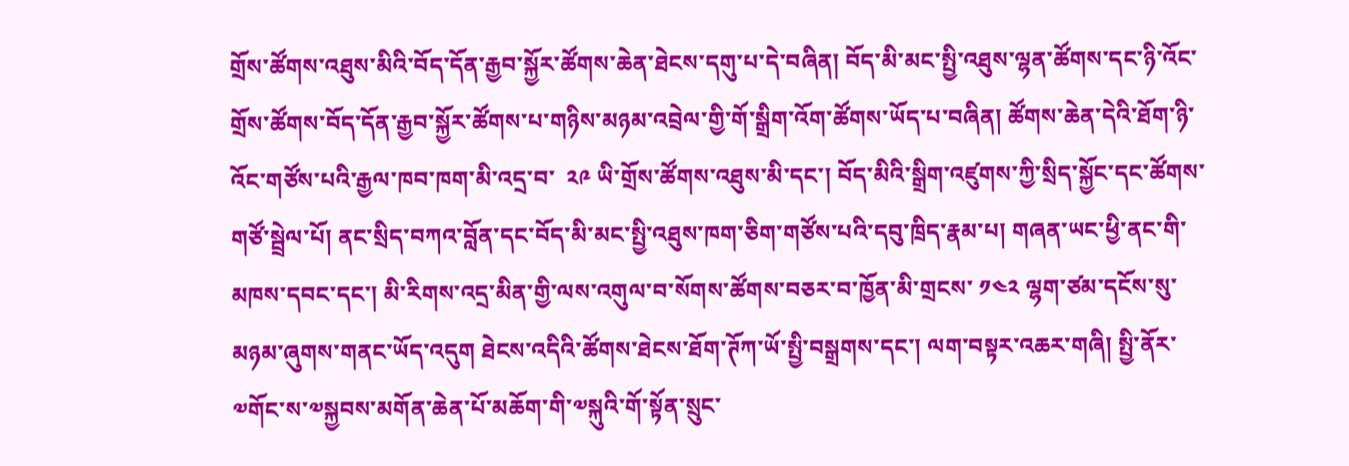གྲོས་ཚོགས་འཐུས་མིའི་བོད་དོན་རྒྱབ་སྐྱོར་ཚོགས་ཆེན་ཐེངས་དགུ་པ་དེ་བཞིན། བོད་མི་མང་སྤྱི་འཐུས་ལྷན་ཚོགས་དང་ཉི་འོང་གྲོས་ཚོགས་བོད་དོན་རྒྱབ་སྐྱོར་ཚོགས་པ་གཉིས་མཉམ་འབྲེལ་གྱི་གོ་སྒྲིག་འོག་ཚོགས་ཡོད་པ་བཞིན། ཚོགས་ཆེན་དེའི་ཐོག་ཉི་འོང་གཙོས་པའི་རྒྱལ་ཁབ་ཁག་མི་འདྲ་བ་  ༢༩ ཡི་གྲོས་ཚོགས་འཐུས་མི་དང་། བོད་མིའི་སྒྲིག་འཛུགས་ཀྱི་སྲིད་སྐྱོང་དང་ཚོགས་གཙོ་སྦྲེལ་པོ། ནང་སྲིད་བཀའ་བློན་དང་བོད་མི་མང་སྤྱི་འཐུས་ཁག་ཅིག་གཙོས་པའི་དབུ་ཁྲིད་རྣམ་པ། གཞན་ཡང་ཕྱི་ནང་གི་མཁས་དབང་དང་། མི་རིགས་འདྲ་མིན་གྱི་ལས་འགུལ་བ་སོགས་ཚོགས་བཅར་བ་ཁྱོན་མི་གྲངས་ ༡༤༢ ལྷག་ཙམ་དངོས་སུ་མཉམ་ཞུགས་གནང་ཡོད་འདུག ཐེངས་འདིའི་ཚོགས་ཐེངས་ཐོག་ཊོཀ་ཡོ་སྤྱི་བསྒྲགས་དང་། ལག་བསྟར་འཆར་གཞི། སྤྱི་ནོར་༧གོང་ས་༧སྐྱབས་མགོན་ཆེན་པོ་མཆོག་གི་༧སྐུའི་གོ་སྟོན་སྲུང་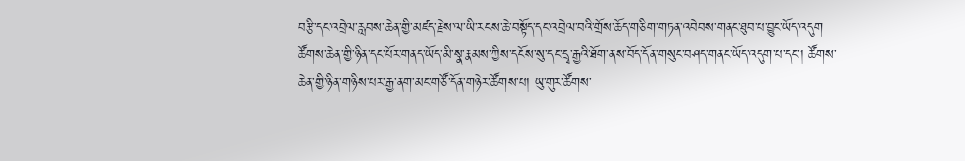བརྩི་དང་འབྲེལ་རླབས་ཆེན་གྱི་མཛད་རྗེས་ལ་ཡི་རངས་ཆེ་བསྟོད་དང་འབྲེལ་བའི་གྲོས་ཆོད་གཅིག་གཏན་འབེབས་གནང་ཐུབ་པ་བྱུང་ཡོད་འདུག
ཚོགས་ཆེན་གྱི་ཉིན་དང་པོར་གནད་ཡོད་མི་སྣ་རྣམས་ཀྱིས་དངོས་སུ་དང་དྲྭ་རྒྱའི་ཐོག་ནས་བོད་དོན་གསུང་བཤད་གནང་ཡོད་འདུག་པ་དང་། ཚོགས་ཆེན་གྱི་ཉིན་གཉིས་པར་རྒྱ་ནག་མང་གཙོ་དོན་གཉེར་ཚོགས་པ། ཡུ་གུར་ཚོགས་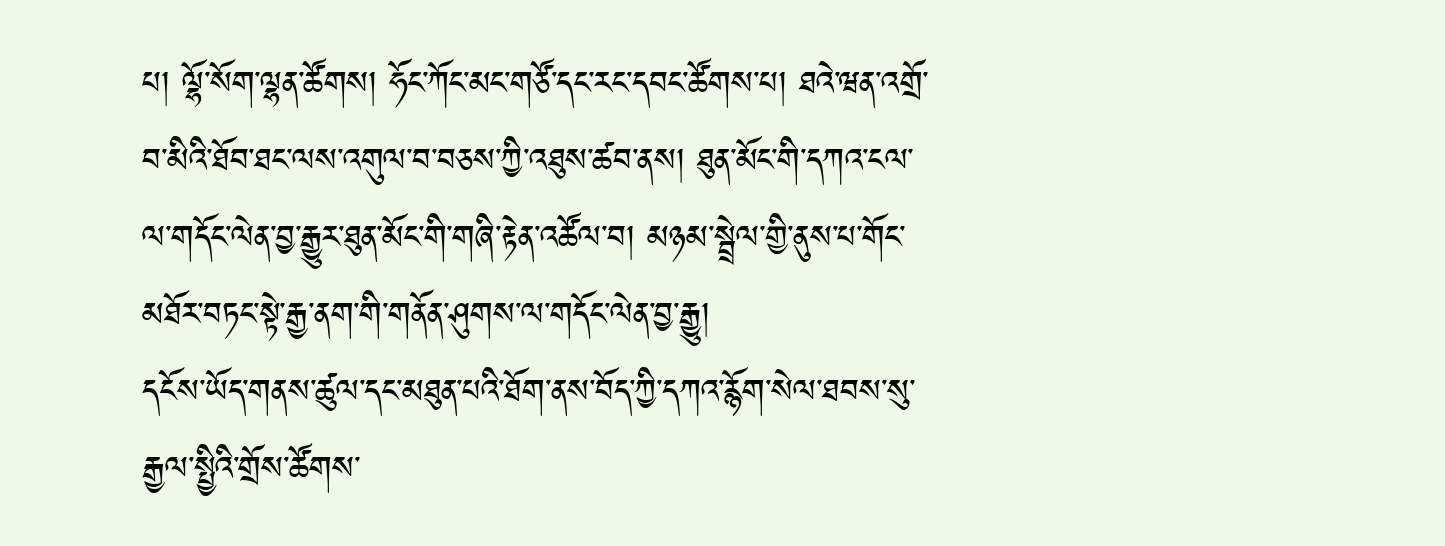པ། ལྷོ་སོག་ལྷན་ཚོགས། ཧོང་ཀོང་མང་གཙོ་དང་རང་དབང་ཚོགས་པ། ཐའེ་ཝན་འགྲོ་བ་མིའི་ཐོབ་ཐང་ལས་འགུལ་བ་བཅས་ཀྱི་འཐུས་ཚབ་ནས། ཐུན་མོང་གི་དཀའ་ངལ་ལ་གདོང་ལེན་བྱ་རྒྱུར་ཐུན་མོང་གི་གཞི་རྟེན་འཚོལ་བ། མཉམ་སྦྲེལ་གྱི་ནུས་པ་གོང་མཐོར་བཏང་སྟེ་རྒྱ་ནག་གི་གནོན་ཤུགས་ལ་གདོང་ལེན་བྱ་རྒྱུ།
དངོས་ཡོད་གནས་ཚུལ་དང་མཐུན་པའི་ཐོག་ནས་བོད་ཀྱི་དཀའ་རྙོག་སེལ་ཐབས་སུ་རྒྱལ་སྤྱིའི་གྲོས་ཚོགས་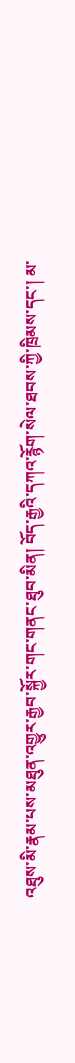འཐུས་མི་རྣམ་པས་མཐུན་འགྱུར་རྒྱབ་སྐྱོར་གང་གནང་ཐུབ་མིན། བོད་རྒྱའི་དཀའ་རྙོག་སེལ་ཐབས་ཀྱི་ཁྲིམས་དང་། མ་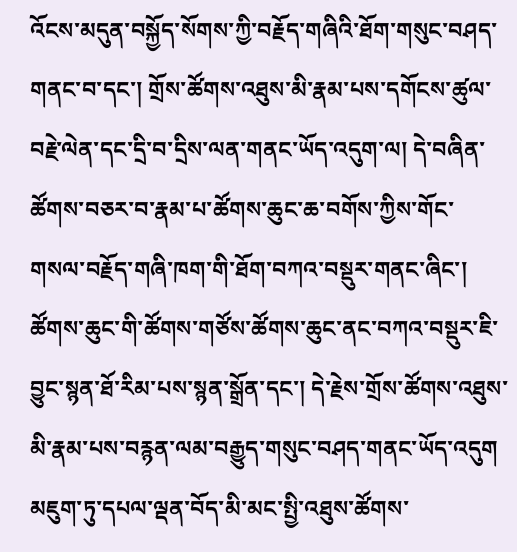འོངས་མདུན་བསྐྱོད་སོགས་ཀྱི་བརྗོད་གཞིའི་ཐོག་གསུང་བཤད་གནང་བ་དང་། གྲོས་ཚོགས་འཐུས་མི་རྣམ་པས་དགོངས་ཚུལ་བརྗེ་ལེན་དང་དྲི་བ་དྲིས་ལན་གནང་ཡོད་འདུག་ལ། དེ་བཞིན་ཚོགས་བཅར་བ་རྣམ་པ་ཚོགས་ཆུང་ཆ་བགོས་ཀྱིས་གོང་གསལ་བརྗོད་གཞི་ཁག་གི་ཐོག་བཀའ་བསྡུར་གནང་ཞིང་། ཚོགས་ཆུང་གི་ཚོགས་གཙོས་ཚོགས་ཆུང་ནང་བཀའ་བསྡུར་ཇི་བྱུང་སྙན་ཐོ་རིམ་པས་སྙན་སྒྲོན་དང་། དེ་རྗེས་གྲོས་ཚོགས་འཐུས་མི་རྣམ་པས་བརྙན་ལམ་བརྒྱུད་གསུང་བཤད་གནང་ཡོད་འདུག
མཇུག་ཏུ་དཔལ་ལྡན་བོད་མི་མང་སྤྱི་འཐུས་ཚོགས་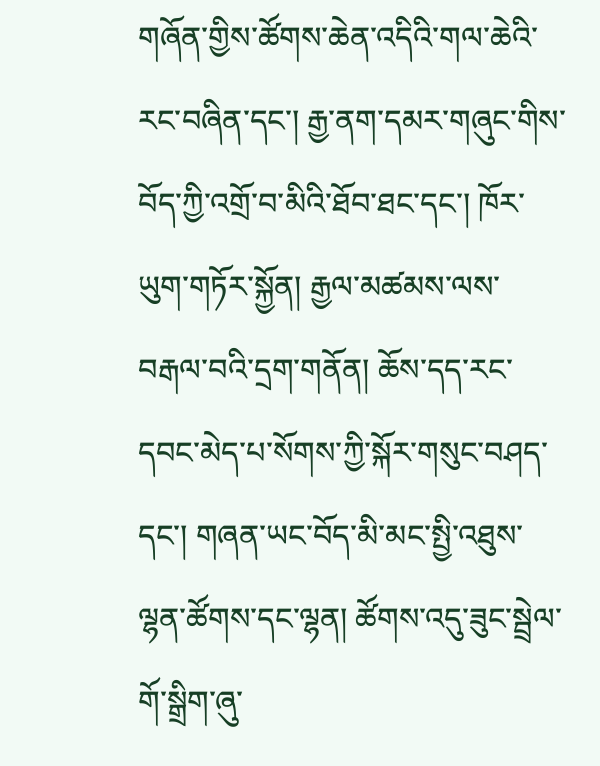གཞོན་གྱིས་ཚོགས་ཆེན་འདིའི་གལ་ཆེའི་རང་བཞིན་དང་། རྒྱ་ནག་དམར་གཞུང་གིས་བོད་ཀྱི་འགྲོ་བ་མིའི་ཐོབ་ཐང་དང་། ཁོར་ཡུག་གཏོར་སྐྱོན། རྒྱལ་མཚམས་ལས་བརྒལ་བའི་དྲག་གནོན། ཆོས་དད་རང་དབང་མེད་པ་སོགས་ཀྱི་སྐོར་གསུང་བཤད་དང་། གཞན་ཡང་བོད་མི་མང་སྤྱི་འཐུས་ལྷན་ཚོགས་དང་ལྷན། ཚོགས་འདུ་ཟུང་སྦྲེལ་གོ་སྒྲིག་ཞུ་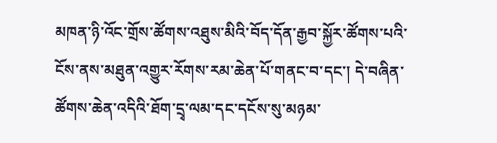མཁན་ཉི་འོང་གྲོས་ཚོགས་འཐུས་མིའི་བོད་དོན་རྒྱབ་སྐྱོར་ཚོགས་པའི་ངོས་ནས་མཐུན་འགྱུར་རོགས་རམ་ཆེན་པོ་གནང་བ་དང་། དེ་བཞིན་ཚོགས་ཆེན་འདིའི་ཐོག་དྲྭ་ལམ་དང་དངོས་སུ་མཉམ་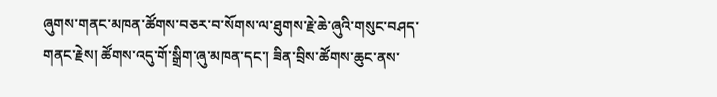ཞུགས་གནང་མཁན་ཚོགས་བཅར་བ་སོགས་ལ་ཐུགས་རྗེ་ཆེ་ཞུའི་གསུང་བཤད་གནང་རྗེས། ཚོགས་འདུ་གོ་སྒྲིག་ཞུ་མཁན་དང་། ཟིན་བྲིས་ཚོགས་ཆུང་ནས་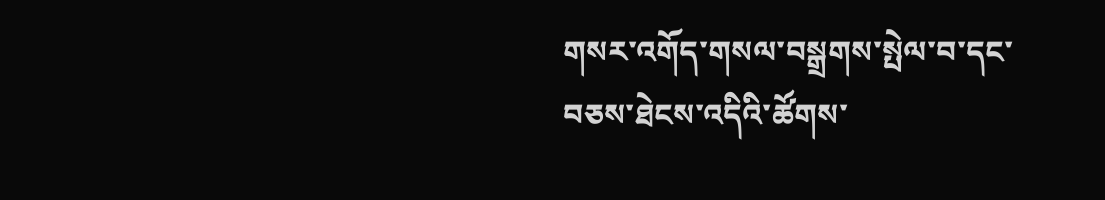གསར་འགོད་གསལ་བསྒྲགས་སྤེལ་བ་དང་བཅས་ཐེངས་འདིའི་ཚོགས་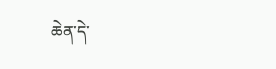ཆེན་དེ་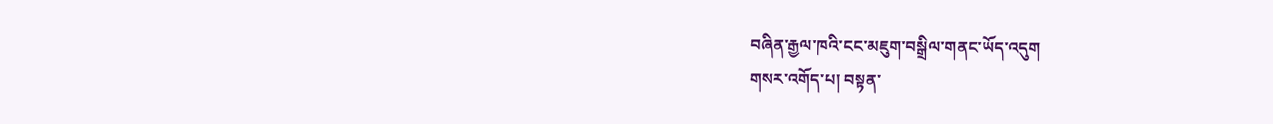བཞིན་རྒྱལ་ཁའི་ངང་མཇུག་བསྒྲིལ་གནང་ཡོད་འདུག
གསར་འགོད་པ། བསྟན་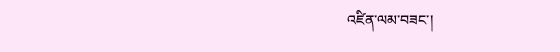འཛིན་ལམ་བཟང་།